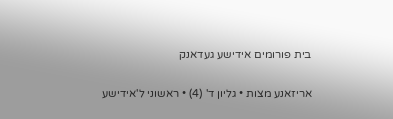בית פורומים אידישע געדאנק

אריזאנע מצות • גליון ד' (4) • ראשוני ל'אידישע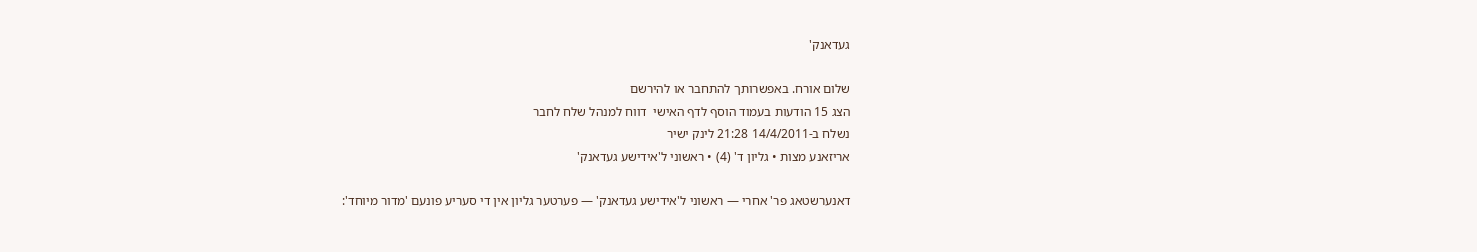געדאנק'

שלום אורח. באפשרותך להתחבר או להירשם
הצג 15 הודעות בעמוד הוסף לדף האישי  דווח למנהל שלח לחבר
נשלח ב-14/4/2011 21:28 לינק ישיר
אריזאנע מצות • גליון ד' (4) • ראשוני ל'אידישע געדאנק'

דאנערשטאג פר' אחרי — ראשוני ל'אידישע געדאנק' — פערטער גליון אין די סעריע פונעם 'מדור מיוחד':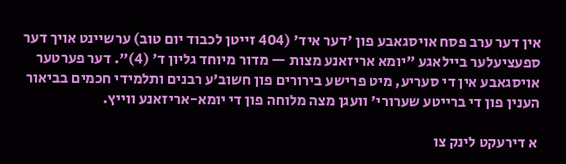אין דער ערב פסח אויסגאבע פון 'דער איד' (404 זייטן לכבוד יום טוב) ערשיינט אויך דער ספעציעלער ביילאגע "יומא אריזאנע מצות — מדור מיוחד גליון ד' (4)". דער פערטער אויסגאבע אין די סעריע, מיט פרישע בירורים פון חשוב'ע רבנים ותלמידי חכמים בביאור הענין פון די ברייטע שערורי' וועגן מצה מלוחה פון די יומא-אריזאנע ווייץ.

 א דירעקט לינק צו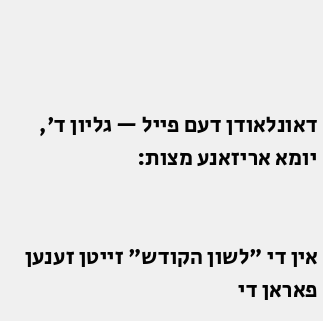דאונלאודן דעם פייל — גליון ד', יומא אריזאנע מצות:


אין די "לשון הקודש" זייטן זענען פאראן די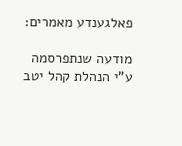פאלגענדע מאמרים:

מודעה שנתפרסמה ע"י הנהלת קהל יטב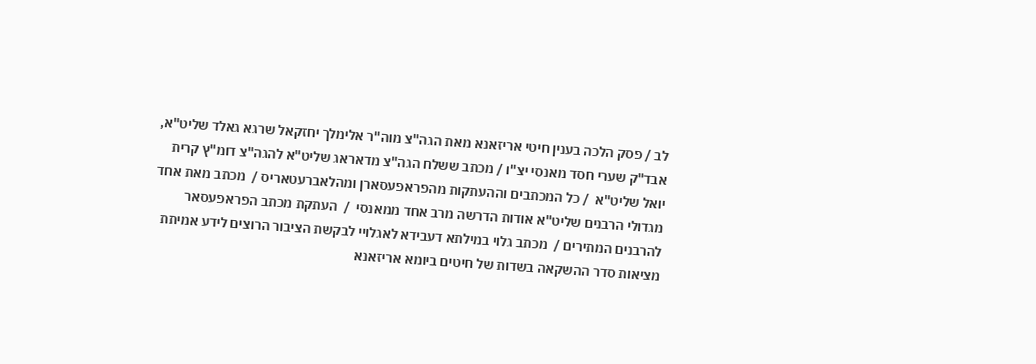לב / פסק הלכה בענין חיטי אריזאנא מאת הגה"צ מוה"ר אלימלך יחזקאל שרגא גאלד שליט"א, אבד"ק שערי חסד מאנסי יצ"ו / מכתב ששלח הגה"צ מדאראג שליט"א להגה"צ דומ"ץ קרית יואל שליט"א  / כל המכתבים וההעתקות מהפראפעסארן ומהלאברעטאריס /  מכתב מאת אחד מגדולי הרבנים שליט"א אודות הדרשה מרב אחד ממאנסי  /  העתקת מכתב הפראפעסאר להרבנים המתירים /  מכתב גלוי במילתא דעבידא לאגלויי לבקשת הציבור הרוצים לידע אמיתת מציאות סדר ההשקאה בשדות של חיטים ביומא אריזאנא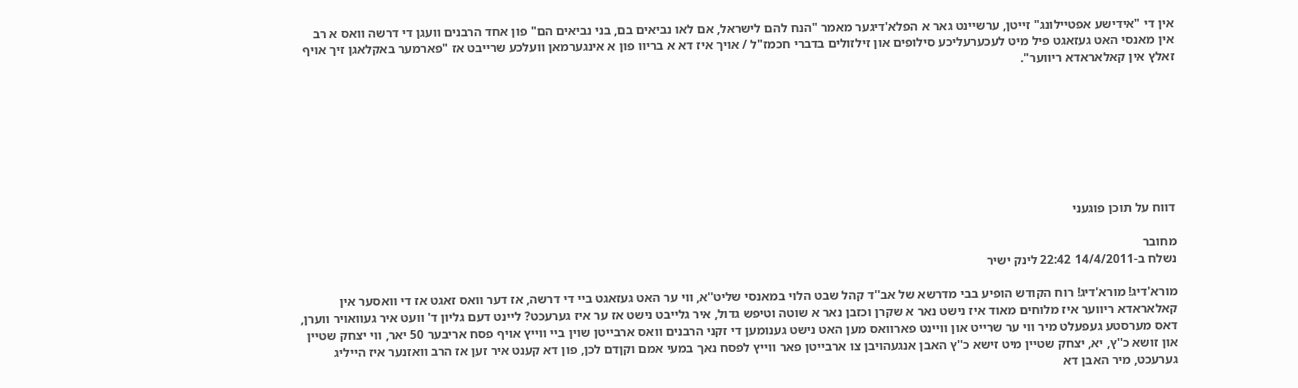אין די "אידישע אפטיילונג" זייטן, ערשיינט גאר א הפלא'דיגער מאמר "הנח להם לישראל, אם לאו נביאים בם, בני נביאים הם" פון אחד הרבנים וועגן די דרשה וואס א רב אין מאנסי האט געזאגט פיל מיט לעכערעליכע סילופים און זילזולים בדברי חכמז"ל / אויך איז דא א בריוו פון א אינגערמאן וועלכע שרייבט אז "פארמער באקלאגן זיך אויף זאלץ אין קאלאראדא ריווער".








דווח על תוכן פוגעני

מחובר
נשלח ב-14/4/2011 22:42 לינק ישיר

מורא'דיג! מורא'דיג! רוח הקודש הופיע בבי מדרשא של אב''ד קהל שבט הלוי במאנסי שליט''א, ווי ער האט געזאגט ביי די דרשה, אז דער וואס זאגט אז די וואסער אין קאלאראדא ריווער איז מלוחים מאוד איז נישט נאר א שקרן וכזבן נאר א שוטה וטיפש גדול, איר גלייבט נישט אז ער איז גערעכט? ליינט דעם גליון ד' וועט איר געוואויר ווערן, דאס מערסטע געפעלט מיר ווי ער שרייט און וויינט פארוואס מען האט נישט גענומען די זקני הרבנים וואס ארבייטן שוין ביי ווייץ אויף פסח אריבער 50 יאר, ווי יצחק שטיין און זושא כ''ץ, יא, יצחק שטיין מיט זישא כ''ץ האבן אנגעהויבן צו ארבייטן פאר ווייץ לפסח נאך במעי אמם וקןדם לכן, פון דא קענט איר זען אז הרב וואזנער איז הייליג גערעכט, מיר האבן דא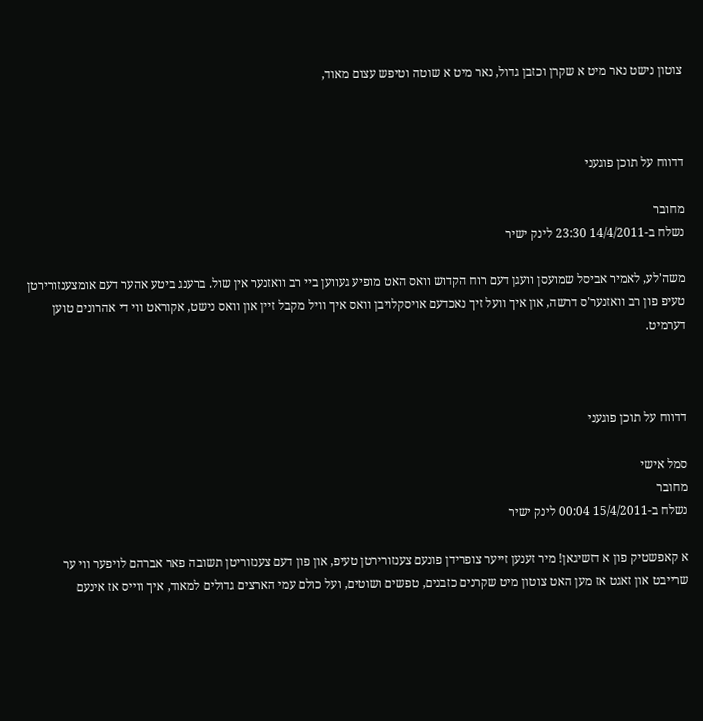צוטון נישט נאר מיט א שקרן וכזבן גדול, נאר מיט א שוטה וטיפש עצום מאוד,



דדווח על תוכן פוגעני

מחובר
נשלח ב-14/4/2011 23:30 לינק ישיר

משה'לע, לאמיר אביסל שמועסן וועגן דעם רוח הקדוש וואס האט מופיע געווען ביי רב וואזנער אין שול. ברענג ביטע אהער דעם אומצענזורירטן טעיפ פון רב וואזנער'ס דרשה, און איך וועל זיך נאכדעם אויסקלויבן וואס איך וויל מקבל זיין און וואס נישט, אקוראט ווי די אהרונים טוען דערמיט.



דדווח על תוכן פוגעני

סמל אישי
מחובר
נשלח ב-15/4/2011 00:04 לינק ישיר

א קאפשטיק פון א דזשיגאן! מיר זענען זייער צופרידן פונעם צענזורירטן טעיפ, און פון דעם צענזוריטן תשובה פאר אברהם לויפער ווי ער שרייבט און זאגט אז מען האט צוטון מיט שקרנים כזבנים, טפשים ושוטים, ועל כולם עמי הארצים גדולים למאוד, איך ווייס אז אינעם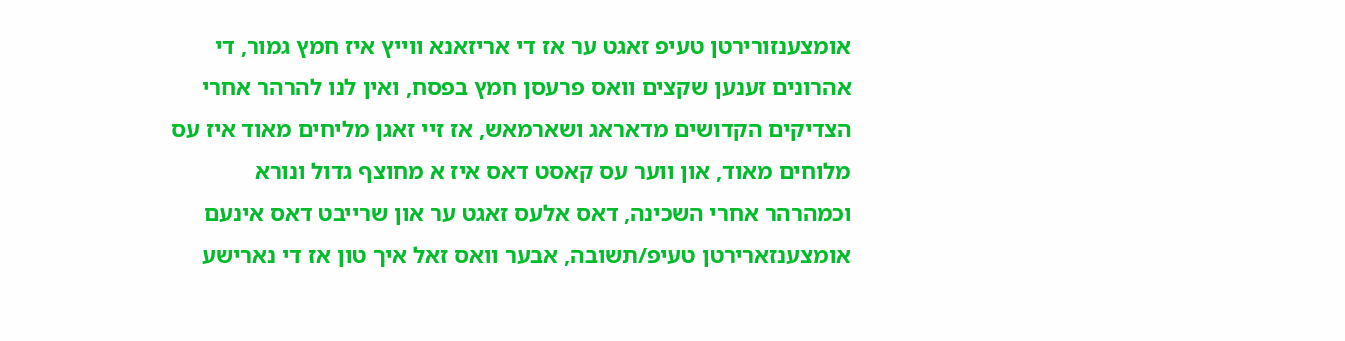אומצענזורירטן טעיפ זאגט ער אז די אריזאנא ווייץ איז חמץ גמור, די אהרונים זענען שקצים וואס פרעסן חמץ בפסח, ואין לנו להרהר אחרי הצדיקים הקדושים מדאראג ושארמאש, אז זיי זאגן מליחים מאוד איז עס מלוחים מאוד, און ווער עס קאסט דאס איז א מחוצף גדול ונורא וכמהרהר אחרי השכינה, דאס אלעס זאגט ער און שרייבט דאס אינעם אומצענזארירטן טעיפ/תשובה, אבער וואס זאל איך טון אז די נארישע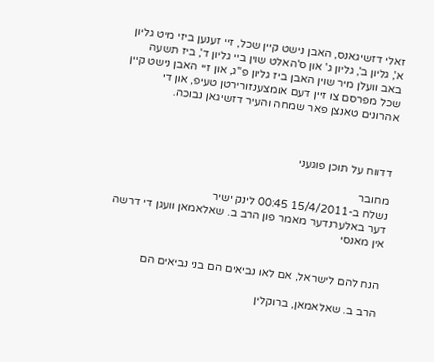זאלי דזשיגאנס, האבן נישט קיין שכל, זיי זענען ביזי מיט גליון א', גליון ב', גליון ג' און ס'האלט שוין ביי גליון ד', ביז תשעה באב וועלן מיר שוין האבן ביז גליון פ''ג, און זיי האבן נישט קיין שכל מפרסם צו זיין דעם אומצענזורירטן טעיפ, און די אהרונים טאנצן פאר שמחה והעיר דזשיגאן נבוכה.



דדווח על תוכן פוגעני

מחובר
נשלח ב-15/4/2011 00:45 לינק ישיר
דער באלערנדער מאמר פון הרב ב. שאלאמאן וועגן די דרשה אין מאנסי


הנח להם לישראל, אם לאו נביאים הם בני נביאים הם

הרב ב. שאלאמאן, ברוקלין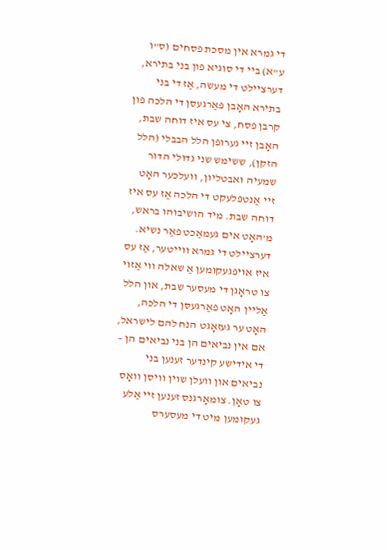די גמרא אין מסכת פסחים (ס"ו ע"א) ביי די סוגיא פון בני בתירא, דערציילט די מעשה, אַז די בני בתירא האָבן פאַרגעסן די הלכה פון קרבן פסח, צי עס איז דוחה שבת, האָבן זיי גערופן הלל הבבלי (הלל הזקן), ששימש שני גדולי הדור שמעיה ואבטליון, וועלכער האָט זיי אַנטפּלעקט די הלכה אַז עס איז דוחה שבת. מיד הושיבוהו בראש, מ'האָט אים געמאַכט פאַר נשיא. דערציילט די גמרא ווייטער, אַז עס איז אויפגעקומען אַ שאלה ווי אַזוי צו טראָגן די מעסער שבת, און הלל אַליין האָט פאַרגעסן די הלכה, האָט ער געזאָגט הנח להם לישראל, אם אין נביאים הן בני נביאים הן – די אידישע קינדער זענען בני נביאים און וועלן שוין וויסן וואָס צו טאָן. צומאָרגנס זענען זיי אַלע געקומען מיט די מעסערס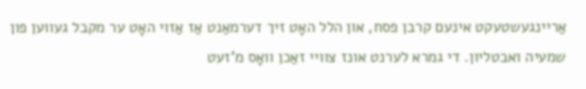אַריינגעשטעקט אינעם קרבן פסח, און הלל האָט זיך דערמאַנט אַז אַזוי האָט ער מקבל געווען פון שמעיה ואבטליון. די גמרא לערנט אונז צוויי זאַכן וואָס מ'זעט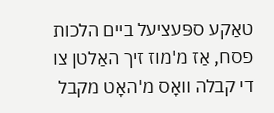טאַקע ספּעציעל ביים הלכות פסח, אַז מ'מוז זיך האַלטן צו די קבלה וואָס מ'האָט מקבל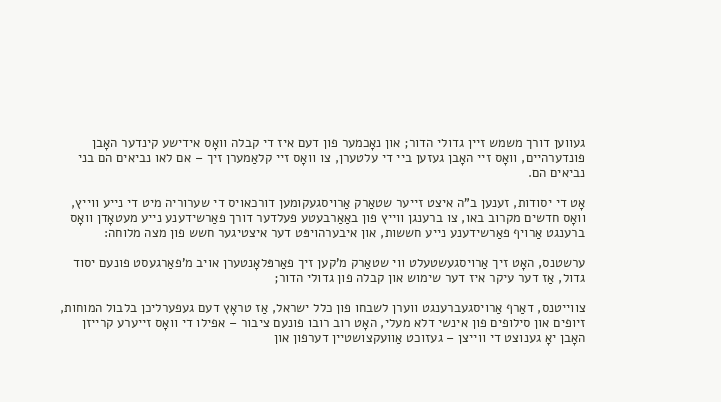געווען דורך משמש זיין גדולי הדור; און נאָכמער פון דעם איז די קבלה וואָס אידישע קינדער האָבן פונדערהיים, וואָס זיי האָבן געזען ביי די עלטערן, צו וואָס זיי קלאַמערן זיך – אם לאו נביאים הם בני נביאים הם.

אָט די יסודות, זענען ב"ה איצט זייער שטאַרק אַרויסגעקומען דורכאויס די שערוריה מיט די נייע ווייץ, וואָס חדשים מקרוב באו, צו ברענגן ווייץ פון באַאַרבעטע פעלדער דורך פאַרשידענע נייע מעטאָדן וואָס ברענגט אַרויף פאַרשידענע נייע חששות, און איבערהויפּט דער איצטיגער חשש פון מצה מלוחה:

ערשטנס, האָט זיך אַרויסגעשטעלט ווי שטאַרק מ'קען זיך פאַרפּלאָנטערן אויב מ'פאַרגעסט פונעם יסוד גדול, אַז דער עיקר איז דער שימוש און קבלה פון גדולי הדור;

צווייטנס, דאַרף אַרויסגעברענגט ווערן לשבחו פון כלל ישראל, אַז טראָץ דעם געפערליכן בלבול המוחות, זיופים און סילופים פון אינשי דלא מעלי, האָט רוב רובו פונעם ציבור – אפילו די וואָס זייערע קרייזן האָבן יאָ גענוצט די ווייצן – געזוכט אַוועקצושטיין דערפון און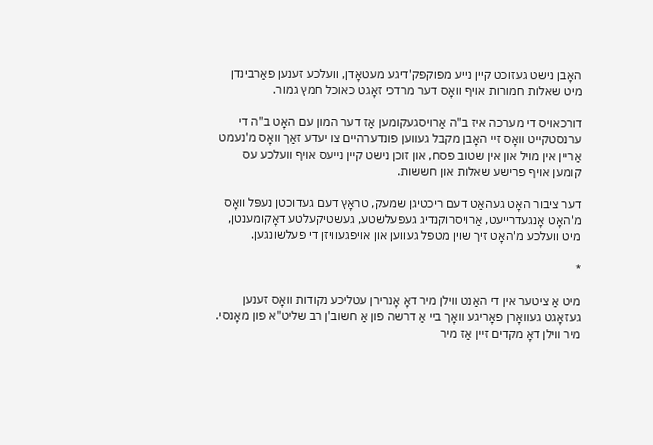האָבן נישט געזוכט קיין נייע מפוקפק'דיגע מעטאָדן, וועלכע זענען פאַרבינדן מיט שאלות חמורות אויף וואָס דער מרדכי זאָגט כאוכל חמץ גמור.

דורכאויס די מערכה איז ב"ה אַרויסגעקומען אַז דער המון עם האָט ב"ה די ערנסטקייט וואָס זיי האָבן מקבל געווען פונדערהיים צו יעדע זאַך וואָס מ'נעמט אַריין אין מויל און אין שטוב פסח, און זוכן נישט קיין נייעס אויף וועלכע עס קומען אויף פרישע שאלות און חששות.

דער ציבור האָט געהאַט דעם ריכטיגן שמעק, טראָץ דעם געדוכטן נעפּל וואָס מ'האָט אָנגעדרייעט, אַרויסרוקנדיג געפעלשטע, געשטיקעלטע דאָקומענטן, מיט וועלכע מ'האָט זיך שוין מטפל געווען און אויפגעוויזן די פעלשונגען.

*

מיט אַ ציטער אין די האַנט ווילן מיר דאָ אָנרירן עטליכע נקודות וואָס זענען געזאָגט געוואָרן פאָריגע וואָך ביי אַ דרשה פון אַ חשוב'ן רב שליט"א פון מאָנסי. מיר ווילן דאָ מקדים זיין אַז מיר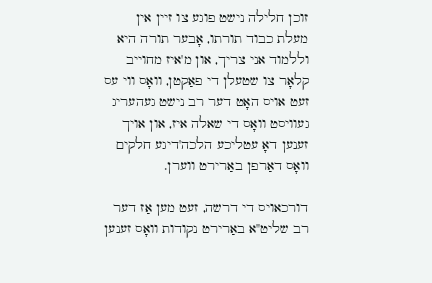זוכן חלילה נישט פוגע צו זיין אין מעלת כבוד תורתו, אָבער תורה היא וללמוד אני צריך, און מ'איז מחוייב קלאָר צו שטעלן די פאַקטן, וואָס ווי עס זעט אויס האָט דער רב נישט געהעריג געוויסט וואָס די שאלה איז, און אויך זענען דאָ עטליכע הלכה'דיגע חלקים וואָס דאַרפן באַרירט ווערן.

דורכאויס די דרשה, זעט מען אַז דער רב שליט"א באַרירט נקודות וואָס זענען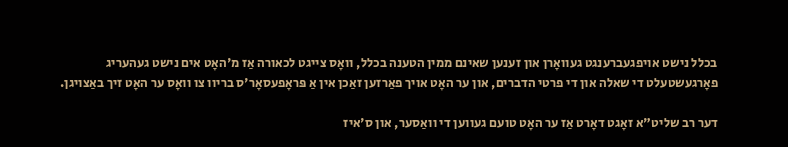בכלל נישט אויפגעברענגט געוואָרן און זענען שאינם ממין הטענה בכלל, וואָס צייגט לכאורה אַז מ'האָט אים נישט געהעריג פאָרגעשטעלט די שאלה און די פרטי הדברים, און ער האָט אויך פאַרזען זאַכן אין אַ פּראָפעסאָר'ס בריוו צו וואָס ער האָט זיך באַצויגן.

דער רב שליט"א זאָגט דאָרט אַז ער האָט טועם געווען די וואַסער, און ס'איז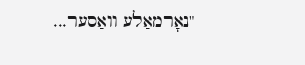"נאָרמאַלע וואַסער...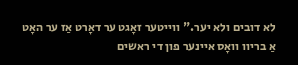לא דובים ולא יער." ווייטער זאָגט ער דאָרט אַז ער האָט אַ בריוו וואָס איינער פון די ראשים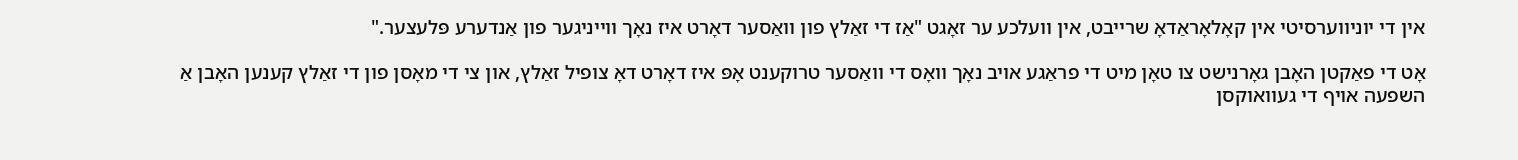אין די יוניווערסיטי אין קאָלאָראַדאָ שרייבט, אין וועלכע ער זאָגט "אַז די זאַלץ פון וואַסער דאָרט איז נאָך ווייניגער פון אַנדערע פּלעצער."

אָט די פאַקטן האָבן גאָרנישט צו טאָן מיט די פראַגע אויב נאָך וואָס די וואַסער טרוקענט אָפּ איז דאָרט דאָ צופיל זאַלץ, און צי די מאָסן פון די זאַלץ קענען האָבן אַ השפעה אויף די געוואוקסן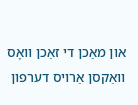און מאַכן די זאַכן וואָס וואַקסן אַרויס דערפון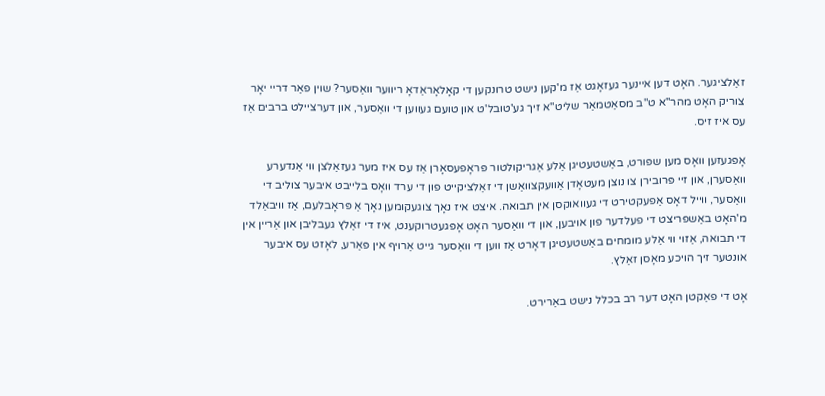זאַלציגער. האָט דען איינער געזאָגט אַז מ'קען נישט טרונקען די קאָלאָראַדאָ ריווער וואַסער? שוין פאַר דריי יאָר צוריק האָט מהר"א ט"ב מסאַטמאַר שליט"א זיך גע'טובל'ט און טועם געווען די וואַסער, און דערציילט ברבים אַז עס איז זיס.

אָפּגעזען וואָס מען שפּורט, באַשטעטיגן אַלע אַגריקולטור פּראָפעסאָרן אַז עס איז מער געזאַלצן ווי אַנדערע וואַסערן, און זיי פּרובירן צו נוצן מעטאָדן אַוועקצוואַשן די זאַלציקייט פון די ערד וואָס בלייבט איבער צוליב די וואַסער, ווייל דאָס אַפעקטירט די געוואוקסן אין תבואה. איצט איז נאָך צוגעקומען נאָך אַ פּראָבלעם, אַז וויבאַלד מ'האָט באַשפּריצט די פעלדער פון אויבען, און די וואַסער האָט אָפּגעטרוקענט, איז די זאַלץ געבליבן און אַריין אין די תבואה, אַזוי ווי אַלע מומחים באַשטעטיגן דאָרט אַז ווען די וואַסער גייט אַרויף אין פּאַרע, לאָזט עס איבער אונטער זיך הויכע מאָסן זאַלץ.

אָט די פאַקטן האָט דער רב בכלל נישט באַרירט.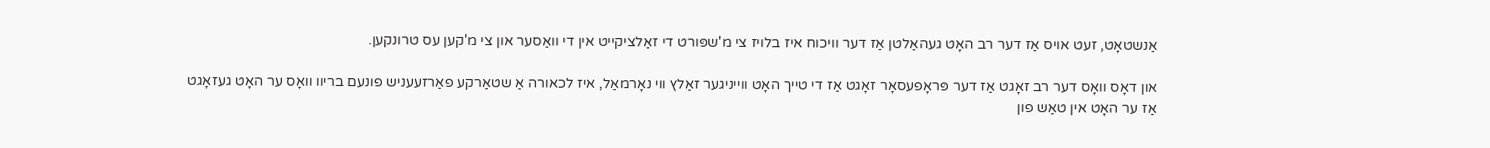אַנשטאָט, זעט אויס אַז דער רב האָט געהאַלטן אַז דער וויכוח איז בלויז צי מ'שפּורט די זאַלציקייט אין די וואַסער און צי מ'קען עס טרונקען.

און דאָס וואָס דער רב זאָגט אַז דער פּראָפעסאָר זאָגט אַז די טייך האָט ווייניגער זאַלץ ווי נאָרמאַל, איז לכאורה אַ שטאַרקע פאַרזעעניש פונעם בריוו וואָס ער האָט געזאָגט אַז ער האָט אין טאַש פון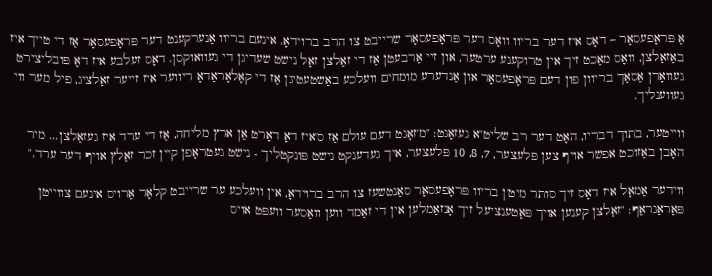אַ פּראָפעסאָר – דאָס איז דער בריוו וואָס דער פּראָפעסאָר שרייבט צו הרב ברוידאָ. אינעם בריוו אַנערקענט דער פּראָפעסאָר אַז די טייך איז באַזאַלצן, וואָס מאַכט זיך אין טרוקענע ערטער, און זיי אַרבעטן אַז די זאַלצן זאָל נישט שעדיגן די געוואוקסן. דאָס זעלבע איז דאָ פּובליצירט געוואָרן אַסאַך בריוון פון דעם פּראָפעסאָר און אַנדערע מומחים וועלכע באַשטעטיגן אַז די קאָלאָראַדאָ ריווער איז זייער זאַלציג, פיל מער ווי געווענליך.

ווייטער, בתוך דבריו, האָט דער רב שליט"א געזאָגט: "מ'זאָגט דעם עולם אַז ס'איז דאָ דאָרט אַן ארץ מליחה, אַז די ערד איז געזאַלצן... מיר האָבן באַזוכט אפשר אויף צען פּלעצער, 7, 8, 10 פּלעצער, איך געדענקט נישט פּונקטליך - נישט געטראָפן קיין זכר זאַלץ אויף דער ערד."

ווידער אַמאָל איז דאָס זיך סותר מיט'ן בריוו פּראָפעסאָר סאַנטשעז צו הרב ברוידאָ, אין וועלכע ער שרייבט קלאָר אַרויס אינעם צווייטן פּאַראַגראַף: "זאַלצן קענען אויך פּאָטענציעל זיך אָנזאַמלען אין די זאַמד ווען וואַסער וועפּט אויס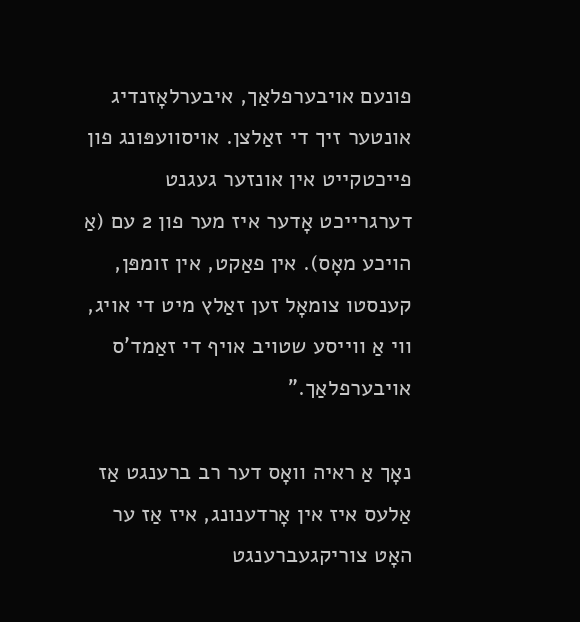פונעם אויבערפלאַך, איבערלאָזנדיג אונטער זיך די זאַלצן. אויסוועפּונג פון פייכטקייט אין אונזער געגנט דערגרייכט אָדער איז מער פון 2 עם (אַ הויכע מאָס). אין פאַקט, אין זומפּן, קענסטו צומאָל זען זאַלץ מיט די אויג, ווי אַ ווייסע שטויב אויף די זאַמד'ס אויבערפלאַך."

נאָך אַ ראיה וואָס דער רב ברענגט אַז אַלעס איז אין אָרדענונג, איז אַז ער האָט צוריקגעברענגט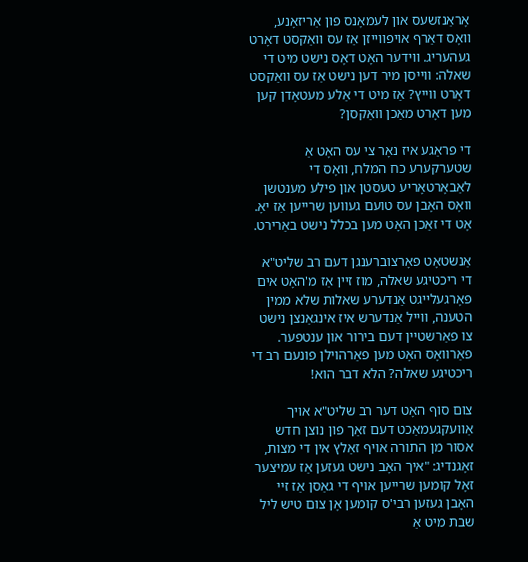אָראַנזשעס און לעמאָנס פון אַריזאָנע, וואָס דאַרף אויפווייזן אַז עס וואַקסט דאָרט געהעריג. ווידער האָט דאָס נישט מיט די שאלה: ווייסן מיר דען נישט אַז עס וואַקסט דאָרט ווייץ? אַז מיט די אַלע מעטאָדן קען מען דאָרט מאַכן וואַקסן?

די פראַגע איז נאָר צי עס האָט אַ שטערקערע כח המלח, וואָס די לאַבאָרטאָריע טעסטן און פילע מענטשן וואָס האָבן עס טועם געווען שרייען אַז יאָ. אָט די זאַכן האָט מען בכלל נישט באַרירט.

אַנשטאָט פאָרצוברענגן דעם רב שליט"א די ריכטיגע שאלה, מוז זיין אַז מ'האָט אים פאָרגעלייגט אַנדערע שאלות שלא ממין הטענה, ווייל אַנדערש איז אינגאַנצן נישט צו פאַרשטיין דעם בירור און ענטפער. פאַרוואָס האָט מען פאַרהוילן פונעם רב די ריכטיגע שאלה? הלא דבר הוא!

צום סוף האָט דער רב שליט"א אויך אַוועקגעמאַכט דעם זאַך פון נוצן חדש אסור מן התורה אויף זאַלץ אין די מצות, זאָגנדיג: "איך האָב נישט געזען אַז עמיצער זאָל קומען שרייען אויף די גאַסן אַז זיי האָבן געזען רבי'ס קומען אָן צום טיש ליל שבת מיט אַ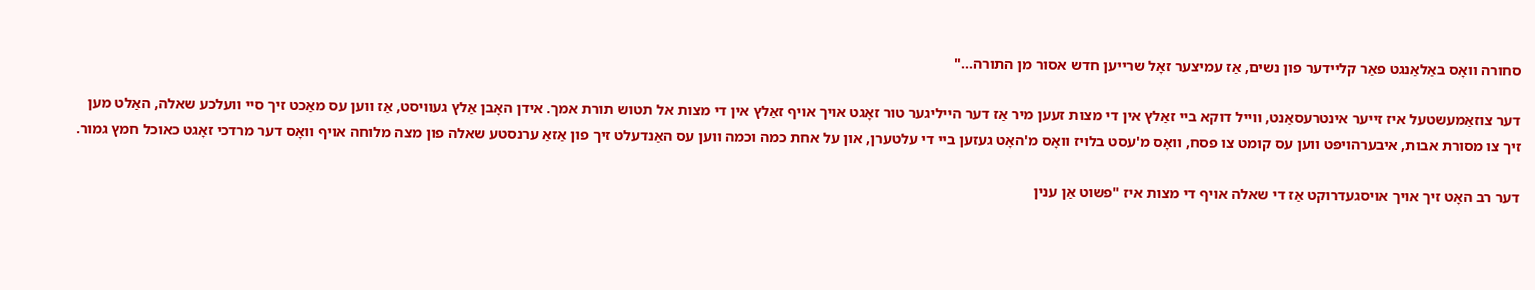סחורה וואָס באַלאַנגט פאַר קליידער פון נשים, אַז עמיצער זאָל שרייען חדש אסור מן התורה..."

דער צוזאַמעשטעל איז זייער אינטרעסאַנט, ווייל דוקא ביי זאַלץ אין די מצות זעען מיר אַז דער הייליגער טור זאָגט אויך אויף זאַלץ אין די מצות אל תטוש תורת אמך. אידן האָבן אַלץ געוויסט, אַז ווען עס מאַכט זיך סיי וועלכע שאלה, האַלט מען זיך צו מסורת אבות, איבערהויפּט ווען עס קומט צו פסח, וואָס מ'עסט בלויז וואָס מ'האָט געזען ביי די עלטערן, און על אחת כמה וכמה ווען עס האַנדעלט זיך פון אַזאַ ערנסטע שאלה פון מצה מלוחה אויף וואָס דער מרדכי זאָגט כאוכל חמץ גמור.

דער רב האָט זיך אויך אויסגעדרוקט אַז די שאלה אויף די מצות איז "פשוט אַן ענין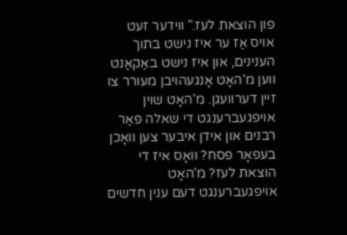פון הוצאת לעז." ווידער זעט אויס אַז ער איז נישט בתוך הענינים, און איז נישט באַקאַנט ווען מ'האָט אָנגעהויבן מעורר צו זיין דערוועגן. מ'האָט שוין אויפגעברענגט די שאלה פאַר רבנים און אידן איבער צען וואָכן בעפאָר פסח? וואָס איז די הוצאת לעז? מ'האָט אויפגעברענגט דעם ענין חדשים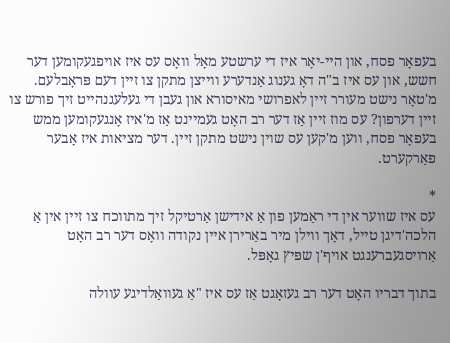בעפאָר פסח, און היי-יאָר איז די ערשטע מאָל וואָס עס איז אויפגעקומען דער חשש, און עס איז ב"ה דאָ גענוג אַנדערע ווייצן מתקן צו זיין דעם פּראָבלעם. מ'טאָר נישט מעורר זיין לאפרושי מאיסורא און געבן די געלעגנהייט זיך פורש צו זיין דערפון? עס מוז זיין אַז דער רב האָט געמיינט אַז מ'איז אָנגעקומען ממש בעפאָר פסח, ווען מ'קען עס שוין נישט מתקן זיין. דער מציאות איז אָבער פאַרקערט.

*
עס איז שווער אין די ראַמען פון אַ אידישן אַרטיקל זיך מתווכח צו זיין אין אַ הלכה'דיגן טייל, דאָך ווילן מיר באַרירן איין נקודה וואָס דער רב האָט אַרויסגעברענגט אויף'ן שפּיץ גאָפּל.

בתוך דבריו האָט דער רב געזאָגט אַז עס איז "אַ געוואַלדיגע עוולה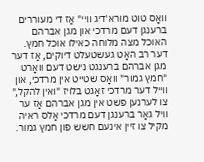וואָס טוט מורא'דיג וויי" אַז די מעוררים ברענגן דעם מרדכי און מגן אברהם האוכל מצה מלוחה כאילו אוכל חמץ. דער רב האָט געשטעלט דיוקים, אַז דער מגן אברהם ברענגט נישט דעם וואָרט "חמץ גמור" וואָס שטייט אין מרדכי, און ווייל דער מרדכי זאָגט בלויז "ואין להקל," צו לערנען פשט אין מגן אברהם אַז ער וויל גאָר ברענגן דעם מרדכי אַלס ראיה מקיל צו זיין אינעם חשש פון חמץ גמור.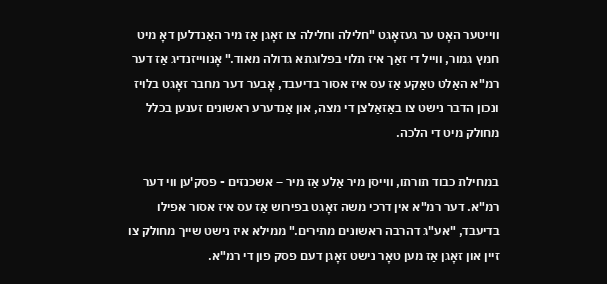ווייטער האָט ער געזאָגט "חלילה וחלילה צו זאָגן אַז מיר האַנדלען דאָ מיט חמץ גמור, ווייל די זאַך איז תלוי בפלוגתא גדולה מאוד." אָנווייזנדיג אַז דער רמ"א האַלט טאַקע אַז עס איז אסור בדיעבד, אָבער דער מחבר זאָגט בלויז ונכון הדבר נישט צו באַזאַלצן די מצה, און אַנדערע ראשונים זענען בכלל מחולק מיט די הלכה.

במחילת כבוד תורתו, ווייסן מיר אַלע אַז מיר – אשכנזים - פסק'ען ווי דער רמ"א. דער רמ"א אין דרכי משה זאָגט בפירוש אַז עס איז אסור אפילו בדיעבד, "אע"ג דהרבה ראשונים מתירים." ממילא איז נישט שייך מחולק צו זיין און זאָגן אַז מען טאָר נישט זאָגן דעם פסק פון די רמ"א.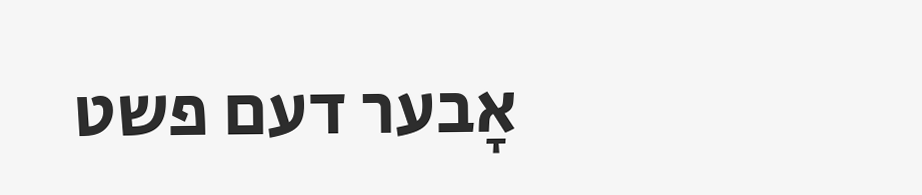אָבער דעם פשט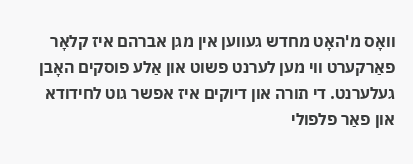וואָס מ'האָט מחדש געווען אין מגן אברהם איז קלאָר פאַרקערט ווי מען לערנט פשוט און אַלע פוסקים האָבן געלערנט. די תורה און דיוקים איז אפשר גוט לחידודא און פאַר פלפולי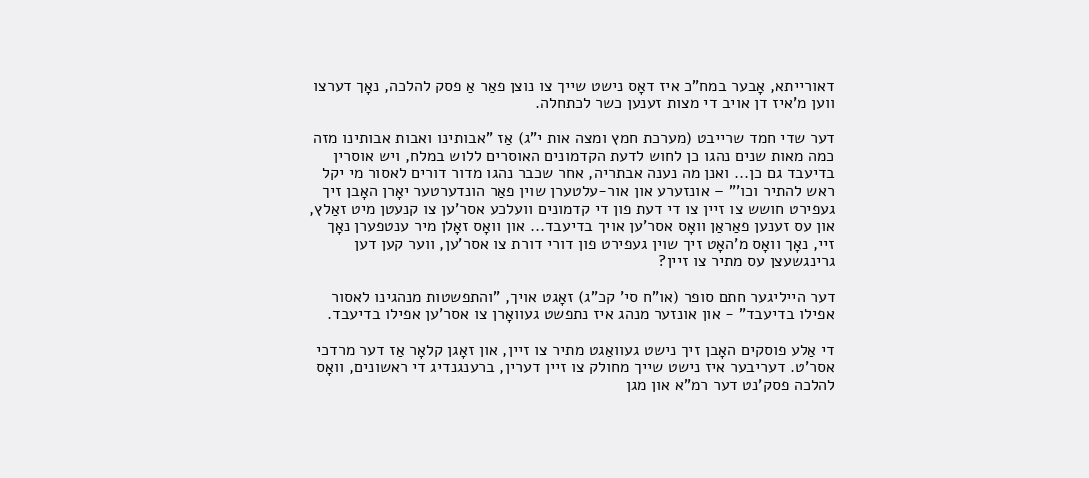דאורייתא, אָבער במח"כ איז דאָס נישט שייך צו נוצן פאַר אַ פסק להלכה, נאָך דערצו ווען מ'איז דן אויב די מצות זענען כשר לכתחלה.

דער שדי חמד שרייבט (מערכת חמץ ומצה אות י"ג) אַז "אבותינו ואבות אבותינו מזה כמה מאות שנים נהגו כן לחוש לדעת הקדמונים האוסרים ללוש במלח, ויש אוסרין בדיעבד גם כן... ואנן מה נענה אבתריה, אחר שכבר נהגו מדור דורים לאסור מי יקל ראש להתיר וכו'" – אונזערע און אור-עלטערן שוין פאַר הונדערטער יאָרן האָבן זיך געפירט חושש צו זיין צו די דעת פון די קדמונים וועלכע אסר'ען צו קנעטן מיט זאַלץ, און עס זענען פאַראַן וואָס אסר'ען אויך בדיעבד... און וואָס זאָלן מיר ענטפערן נאָך זיי, נאָך וואָס מ'האָט זיך שוין געפירט פון דורי דורת צו אסר'ען, ווער קען דען גרינגשעצן עס מתיר צו זיין?

דער הייליגער חתם סופר (או"ח סי' קכ"ג) זאָגט אויך, "והתפשטות מנהגינו לאסור אפילו בדיעבד" - און אונזער מנהג איז נתפשט געוואָרן צו אסר'ען אפילו בדיעבד.

די אַלע פוסקים האָבן זיך נישט געוואַגט מתיר צו זיין, און זאָגן קלאָר אַז דער מרדכי אסר'ט. דעריבער איז נישט שייך מחולק צו זיין דערין, ברענגנדיג די ראשונים, וואָס להלכה פסק'נט דער רמ"א און מגן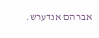אברהם אנדערש.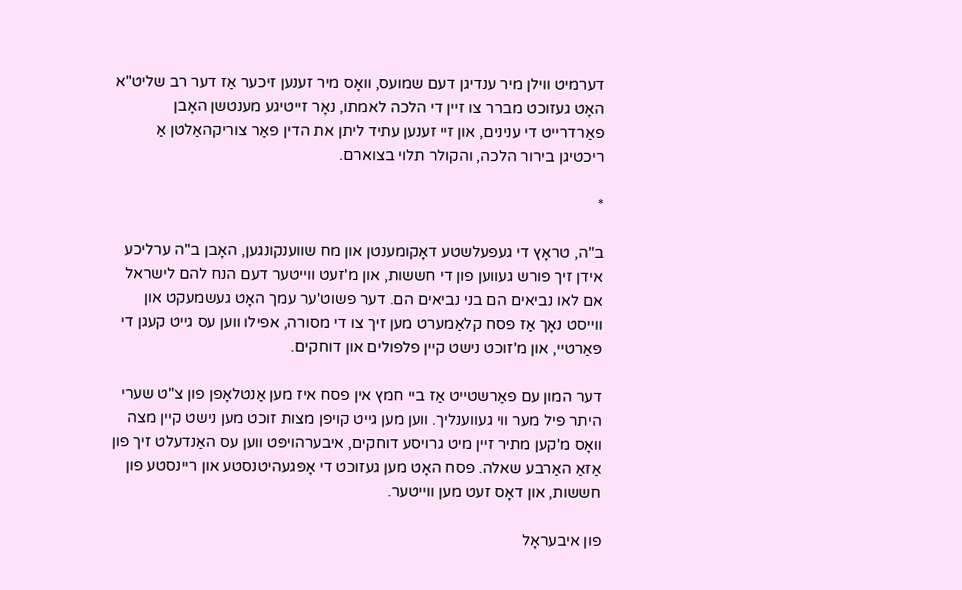דערמיט ווילן מיר ענדיגן דעם שמועס, וואָס מיר זענען זיכער אַז דער רב שליט"א האָט געזוכט מברר צו זיין די הלכה לאמתו, נאָר זייטיגע מענטשן האָבן פאַרדרייט די ענינים, און זיי זענען עתיד ליתן את הדין פאַר צוריקהאַלטן אַ ריכטיגן בירור הלכה, והקולר תלוי בצוארם.

*

ב"ה, טראָץ די געפעלשטע דאָקומענטן און מח שווענקונגען, האָבן ב"ה ערליכע אידן זיך פורש געווען פון די חששות, און מ'זעט ווייטער דעם הנח להם לישראל אם לאו נביאים הם בני נביאים הם. דער פשוט'ער עמך האָט געשמעקט און ווייסט נאָך אַז פסח קלאַמערט מען זיך צו די מסורה, אפילו ווען עס גייט קעגן די פּאַרטיי, און מ'זוכט נישט קיין פלפולים און דוחקים.

דער המון עם פאַרשטייט אַז ביי חמץ אין פסח איז מען אַנטלאָפן פון צ"ט שערי היתר פיל מער ווי געווענליך. ווען מען גייט קויפן מצות זוכט מען נישט קיין מצה וואָס מ'קען מתיר זיין מיט גרויסע דוחקים, איבערהויפּט ווען עס האַנדעלט זיך פון אַזאַ האַרבע שאלה. פסח האָט מען געזוכט די אָפּגעהיטנסטע און ריינסטע פון חששות, און דאָס זעט מען ווייטער.

פון איבעראָל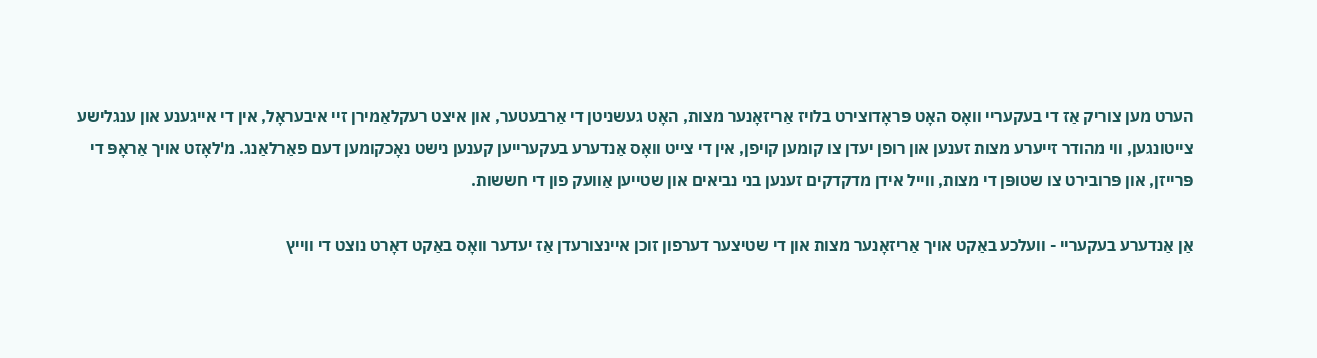הערט מען צוריק אַז די בעקעריי וואָס האָט פּראָדוצירט בלויז אַריזאָנער מצות, האָט געשניטן די אַרבעטער, און איצט רעקלאַמירן זיי איבעראָל, אין די אייגענע און ענגלישע צייטונגען, ווי מהודר זייערע מצות זענען און רופן יעדן צו קומען קויפן, אין די צייט וואָס אַנדערע בעקערייען קענען נישט נאָכקומען דעם פאַרלאַנג. מ'לאָזט אויך אַראָפּ די פּרייזן, און פּרובירט צו שטופּן די מצות, ווייל אידן מדקדקים זענען בני נביאים און שטייען אַוועק פון די חששות.

אַן אַנדערע בעקעריי - וועלכע באַקט אויך אַריזאָנער מצות און די שטיצער דערפון זוכן איינצורעדן אַז יעדער וואָס באַקט דאָרט נוצט די ווייץ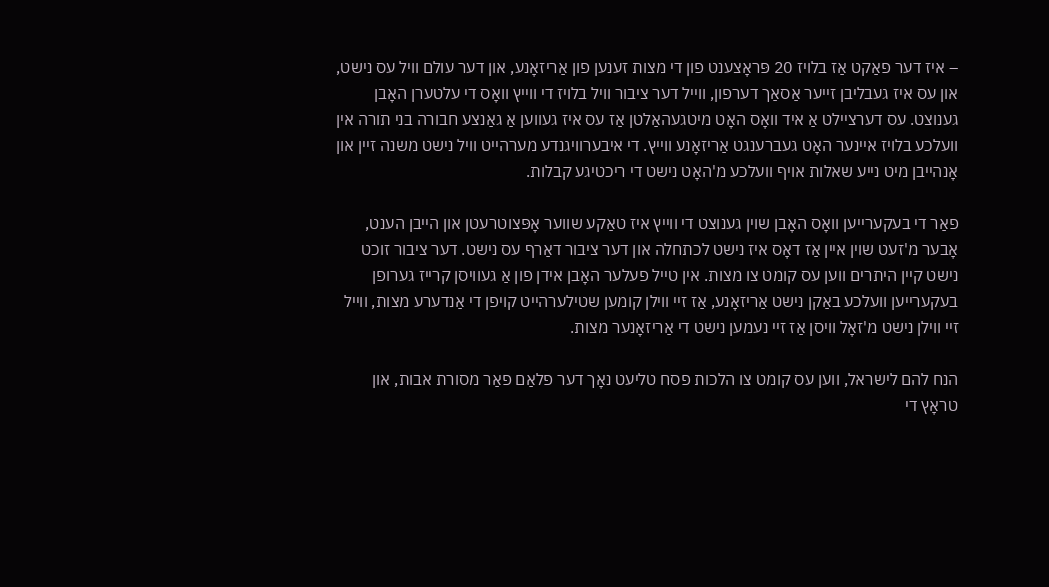– איז דער פאַקט אַז בלויז 20 פּראָצענט פון די מצות זענען פון אַריזאָנע, און דער עולם וויל עס נישט, און עס איז געבליבן זייער אַסאַך דערפון, ווייל דער ציבור וויל בלויז די ווייץ וואָס די עלטערן האָבן גענוצט. עס דערציילט אַ איד וואָס האָט מיטגעהאַלטן אַז עס איז געווען אַ גאַנצע חבורה בני תורה אין וועלכע בלויז איינער האָט געברענגט אַריזאָנע ווייץ. די איבערוויגנדע מערהייט וויל נישט משנה זיין און אָנהייבן מיט נייע שאלות אויף וועלכע מ'האָט נישט די ריכטיגע קבלות.

פאַר די בעקערייען וואָס האָבן שוין גענוצט די ווייץ איז טאַקע שווער אָפּצוטרעטן און הייבן הענט, אָבער מ'זעט שוין איין אַז דאָס איז נישט לכתחלה און דער ציבור דאַרף עס נישט. דער ציבור זוכט נישט קיין היתרים ווען עס קומט צו מצות. אין טייל פעלער האָבן אידן פון אַ געוויסן קרייז גערופן בעקערייען וועלכע באַקן נישט אַריזאָנע, אַז זיי ווילן קומען שטילערהייט קויפן די אַנדערע מצות, ווייל זיי ווילן נישט מ'זאָל וויסן אַז זיי נעמען נישט די אַריזאָנער מצות.

הנח להם לישראל, ווען עס קומט צו הלכות פסח טליעט נאָך דער פלאַם פאַר מסורת אבות, און טראָץ די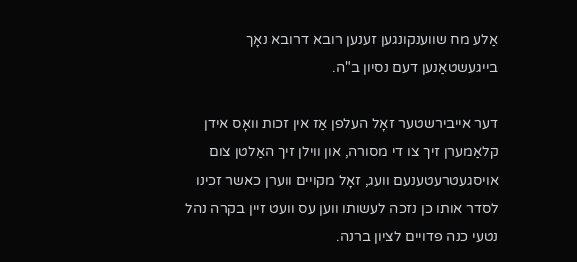אַלע מח שווענקונגען זענען רובא דרובא נאָך בייגעשטאַנען דעם נסיון ב"ה.

דער אייבירשטער זאָל העלפן אַז אין זכות וואָס אידן קלאַמערן זיך צו די מסורה, און ווילן זיך האַלטן צום אויסגעטרעטענעם וועג, זאָל מקויים ווערן כאשר זכינו לסדר אותו כן נזכה לעשותו ווען עס וועט זיין בקרה נהל נטעי כנה פדויים לציון ברנה.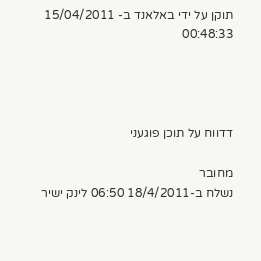תוקן על ידי באלאנד ב- 15/04/2011 00:48:33




דדווח על תוכן פוגעני

מחובר
נשלח ב-18/4/2011 06:50 לינק ישיר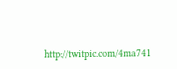http://twitpic.com/4ma741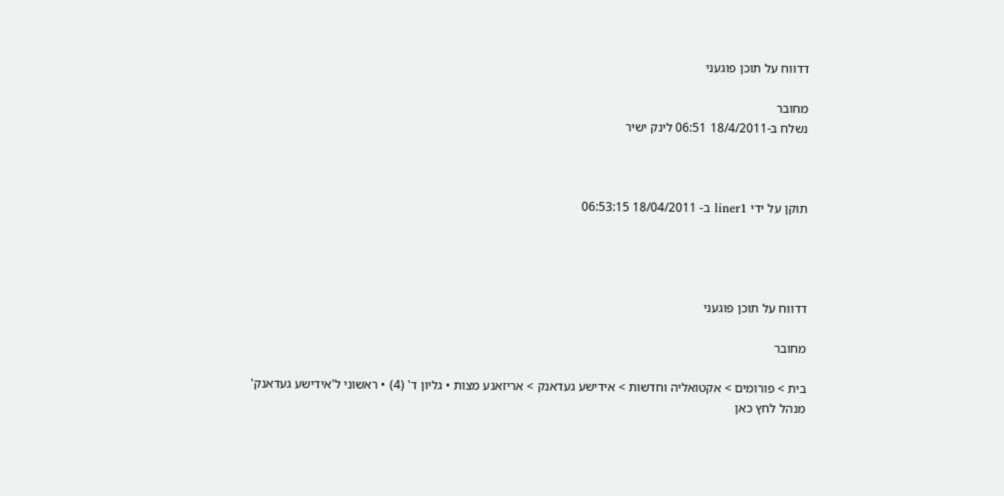דדווח על תוכן פוגעני

מחובר
נשלח ב-18/4/2011 06:51 לינק ישיר



תוקן על ידי liner1 ב- 18/04/2011 06:53:15




דדווח על תוכן פוגעני

מחובר

בית > פורומים > אקטואליה וחדשות > אידישע געדאנק > אריזאנע מצות • גליון ד' (4) • ראשוני ל'אידישע געדאנק'
מנהל לחץ כאן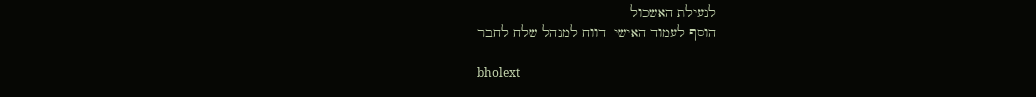לנעילת האשכול
הוסף לעמוד האישי  דווח למנהל שלח לחבר

bholext